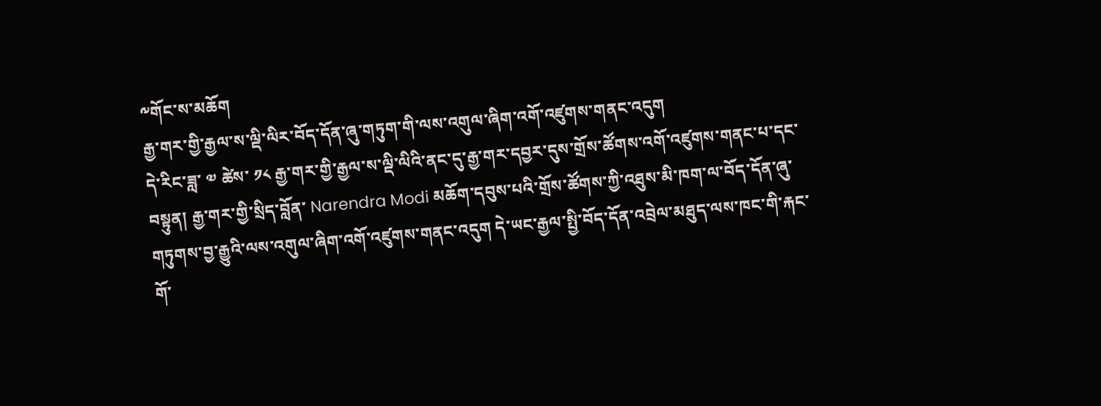༸གོང་ས་མཆོག
རྒྱ་གར་གྱི་རྒྱལ་ས་ལྡི་ལིར་བོད་དོན་ཞུ་གཏུག་གི་ལས་འགུལ་ཞིག་འགོ་འཛུགས་གནང་འདུག
དེ་རིང་ཟླ་ ༧ ཚེས་ ༡༨ རྒྱ་གར་གྱི་རྒྱལ་ས་ལྡི་ལིའི་ནང་དུ་རྒྱ་གར་དབྱར་དུས་གྲོས་ཚོགས་འགོ་འཛུགས་གནང་པ་དང་བསྟུན། རྒྱ་གར་གྱི་སྲིད་བློན་ Narendra Modi མཆོག་དབུས་པའི་གྲོས་ཚོགས་ཀྱི་འཐུས་མི་ཁག་ལ་བོད་དོན་ཞུ་གཏུགས་བྱ་རྒྱུའི་ལས་འགུལ་ཞིག་འགོ་འཛུགས་གནང་འདུག དེ་ཡང་རྒྱལ་སྤྱི་བོད་དོན་འབྲེལ་མཐུད་ལས་ཁང་གི་རྐང་གོ་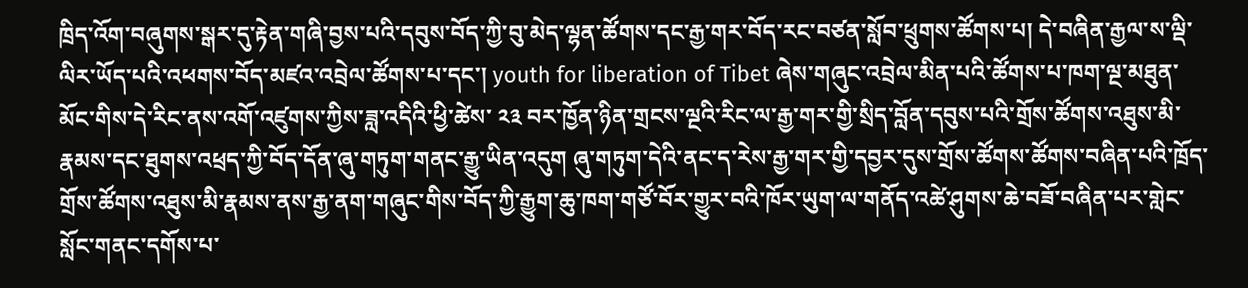ཁྲིད་འོག་བཞུགས་སྒར་དུ་རྟེན་གཞི་བྱས་པའི་དབུས་བོད་ཀྱི་བུ་མེད་ལྷན་ཚོགས་དང་རྒྱ་གར་བོད་རང་བཙན་སློབ་ཕྲུགས་ཚོགས་པ། དེ་བཞིན་རྒྱལ་ས་ལྡི་ལིར་ཡོད་པའི་འཕགས་བོད་མཛའ་འབྲེལ་ཚོགས་པ་དང་། youth for liberation of Tibet ཞེས་གཞུང་འབྲེལ་མིན་པའི་ཚོགས་པ་ཁག་ལྔ་མཐུན་མོང་གིས་དེ་རིང་ནས་འགོ་འཛུགས་ཀྱིས་ཟླ་འདིའི་ཕྱི་ཚེས་ ༢༣ བར་ཁྱོན་ཉིན་གྲངས་ལྔའི་རིང་ལ་རྒྱ་གར་གྱི་སྲིད་བློན་དབུས་པའི་གྲོས་ཚོགས་འཐུས་མི་རྣམས་དང་ཐུགས་འཕྲད་ཀྱི་བོད་དོན་ཞུ་གཏུག་གནང་རྒྱུ་ཡིན་འདུག ཞུ་གཏུག་དེའི་ནང་ད་རེས་རྒྱ་གར་གྱི་དབྱར་དུས་གྲོས་ཚོགས་ཚོགས་བཞིན་པའི་ཁྲོད་གྲོས་ཚོགས་འཐུས་མི་རྣམས་ནས་རྒྱ་ནག་གཞུང་གིས་བོད་ཀྱི་རྒྱུག་ཆུ་ཁག་གཙོ་བོར་གྱུར་བའི་ཁོར་ཡུག་ལ་གནོད་འཚེ་ཤུགས་ཆེ་བཟོ་བཞིན་པར་གླེང་སློང་གནང་དགོས་པ་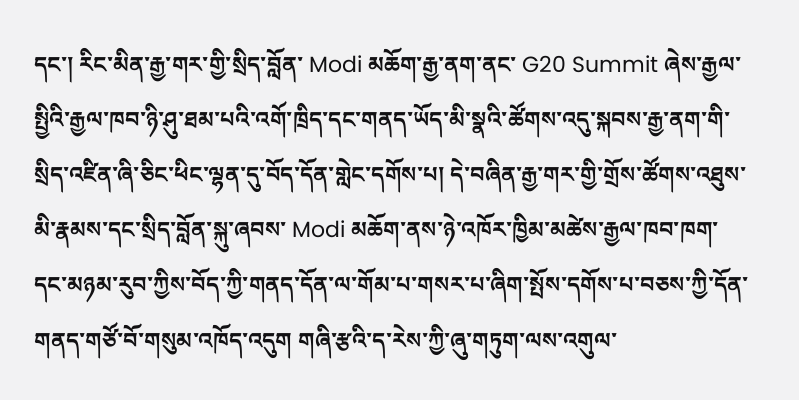དང་། རིང་མིན་རྒྱ་གར་གྱི་སྲིད་བློན་ Modi མཆོག་རྒྱ་ནག་ནང་ G20 Summit ཞེས་རྒྱལ་སྤྱིའི་རྒྱལ་ཁབ་ཉི་ཤུ་ཐམ་པའི་འགོ་ཁྲིད་དང་གནད་ཡོད་མི་སྣའི་ཚོགས་འདུ་སྐབས་རྒྱ་ནག་གི་སྲིད་འཛིན་ཞི་ཅིང་ཕིང་ལྷན་དུ་བོད་དོན་གླེང་དགོས་པ། དེ་བཞིན་རྒྱ་གར་གྱི་གྲོས་ཚོགས་འཐུས་མི་རྣམས་དང་སྲིད་བློན་སྐུ་ཞབས་ Modi མཆོག་ནས་ཉེ་འཁོར་ཁྱིམ་མཚེས་རྒྱལ་ཁབ་ཁག་དང་མཉམ་རུབ་ཀྱིས་བོད་ཀྱི་གནད་དོན་ལ་གོམ་པ་གསར་པ་ཞིག་སྤོས་དགོས་པ་བཅས་ཀྱི་དོན་གནད་གཙོ་བོ་གསུམ་འཁོད་འདུག གཞི་རྩའི་ད་རེས་ཀྱི་ཞུ་གཏུག་ལས་འགུལ་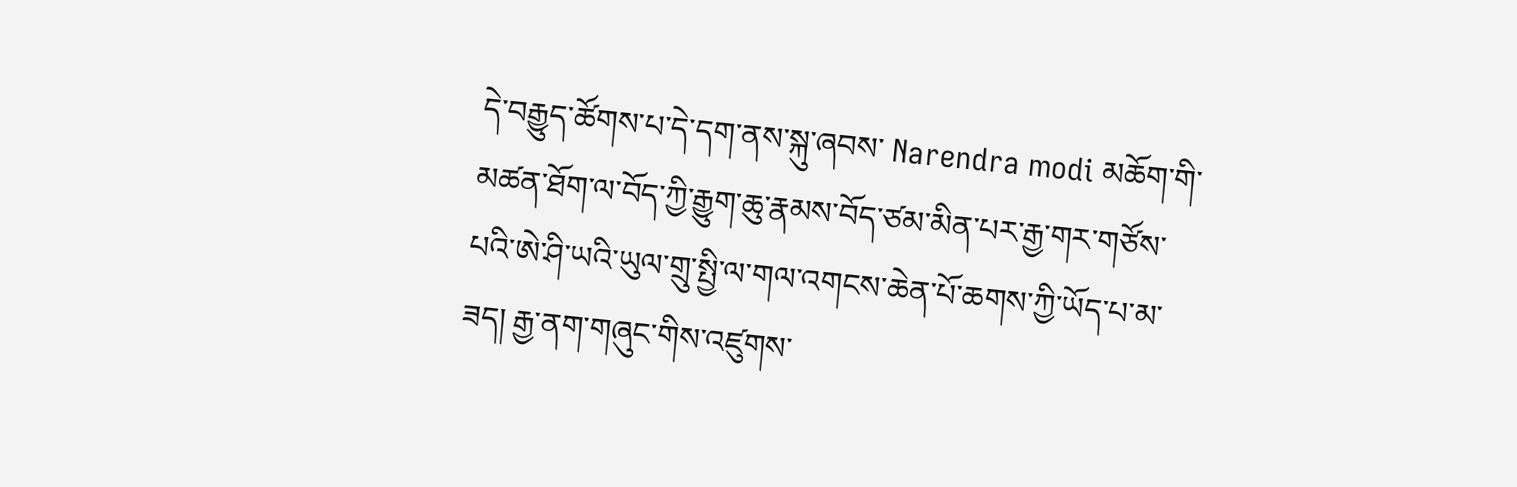དེ་བརྒྱུད་ཚོགས་པ་དེ་དག་ནས་སྐུ་ཞབས་ Narendra modi མཆོག་གི་མཚན་ཐོག་ལ་བོད་ཀྱི་རྒྱུག་ཆུ་རྣམས་བོད་ཙམ་མིན་པར་རྒྱ་གར་གཙོས་པའི་ཨེ་ཤི་ཡའི་ཡུལ་གྲུ་སྤྱི་ལ་གལ་འགངས་ཆེན་པོ་ཆགས་ཀྱི་ཡོད་པ་མ་ཟད། རྒྱ་ནག་གཞུང་གིས་འཛུགས་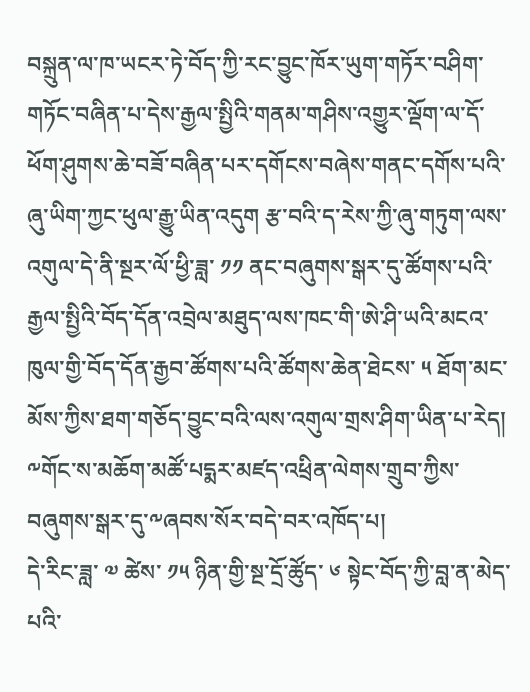བསྐྲུན་ལ་ཁ་ཡངར་ཏེ་བོད་ཀྱི་རང་བྱུང་ཁོར་ཡུག་གཏོར་བཤིག་གཏོང་བཞིན་པ་དེས་རྒྱལ་སྤྱིའི་གནམ་གཤིས་འགྱུར་ལྡོག་ལ་དོ་ཕོག་ཤུགས་ཆེ་བཟོ་བཞིན་པར་དགོངས་བཞེས་གནང་དགོས་པའི་ཞུ་ཡིག་ཀྱང་ཕུལ་རྒྱུ་ཡིན་འདུག རྩ་བའི་ད་རེས་ཀྱི་ཞུ་གཏུག་ལས་འགུལ་དེ་ནི་སྔར་ལོ་ཕྱི་ཟླ་ ༡༡ ནང་བཞུགས་སྒར་དུ་ཚོགས་པའི་རྒྱལ་སྤྱིའི་བོད་དོན་འབྲེལ་མཐུད་ལས་ཁང་གི་ཨེ་ཤི་ཡའི་མངའ་ཁུལ་གྱི་བོད་དོན་རྒྱབ་ཚོགས་པའི་ཚོགས་ཆེན་ཐེངས་ ༥ ཐོག་མང་མོས་ཀྱིས་ཐག་གཅོད་བྱུང་བའི་ལས་འགུལ་གྲས་ཤིག་ཡིན་པ་རེད།
༸གོང་ས་མཆོག་མཚོ་པདྨར་མཛད་འཕྲིན་ལེགས་གྲུབ་ཀྱིས་བཞུགས་སྒར་དུ་༸ཞབས་སོར་བདེ་བར་འཁོད་པ།
དེ་རིང་ཟླ་ ༧ ཚེས་ ༡༥ ཉིན་གྱི་སྔ་དྲོ་ཚོུད་ ༦ སྟེང་བོད་ཀྱི་བླ་ན་མེད་པའི་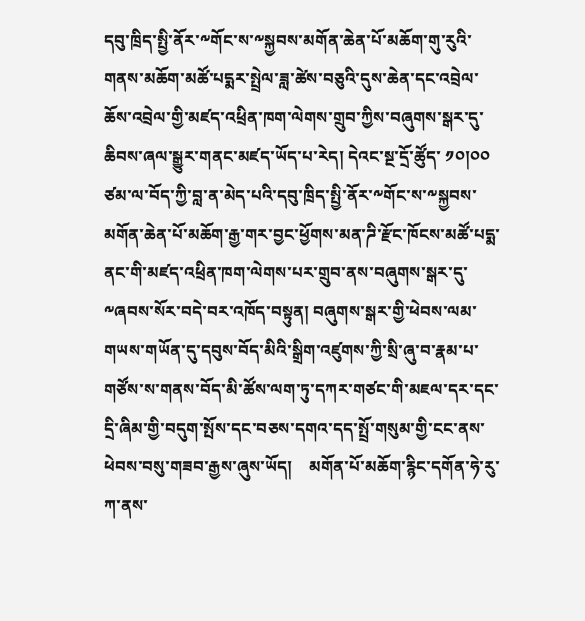དབུ་ཁྲིད་སྤྱི་ནོར་༸གོང་ས་༸སྐྱབས་མགོན་ཆེན་པོ་མཆོག་གུ་རུའི་གནས་མཆོག་མཚོ་པདྨར་སྤྲེལ་ཟླ་ཚེས་བཅུའི་དུས་ཆེན་དང་འབྲེལ་ཆོས་འབྲེལ་གྱི་མཛད་འཕྲིན་ཁག་ལེགས་གྲུབ་ཀྱིས་བཞུགས་སྒར་དུ་ཆིབས་ཞལ་སྒྱུར་གནང་མཛད་ཡོད་པ་རེད། དེའང་སྔ་དྲོ་ཚོུད་ ༡༠།༠༠ ཙམ་ལ་བོད་ཀྱི་བླ་ན་མེད་པའི་དབུ་ཁྲིད་སྤྱི་ནོར་༸གོང་ས་༸སྐྱབས་མགོན་ཆེན་པོ་མཆོག་རྒྱ་གར་བྱང་ཕྱོགས་མན་ཌི་རྫོང་ཁོངས་མཚོ་པདྨ་ནང་གི་མཛད་འཕྲིན་ཁག་ལེགས་པར་གྲུབ་ནས་བཞུགས་སྒར་དུ་༸ཞབས་སོར་བདེ་བར་འཁོད་བསྟུན། བཞུགས་སྒར་གྱི་ཕེབས་ལམ་གཡས་གཡོན་དུ་དབུས་བོད་མིའི་སྒྲིག་འཛུགས་ཀྱི་སྲི་ཞུ་བ་རྣམ་པ་གཙོས་ས་གནས་བོད་མི་ཚོས་ལག་ཏུ་དཀར་གཙང་གི་མཇལ་དར་དང་དྲི་ཞིམ་གྱི་བདུག་སྤོས་དང་བཅས་དགའ་དད་སྤྲོ་གསུམ་གྱི་ངང་ནས་ཕེབས་བསུ་གཟབ་རྒྱས་ཞུས་ཡོད།    མགོན་པོ་མཆོག་རྙིང་དགོན་ཧེ་རུ་ཀ་ནས་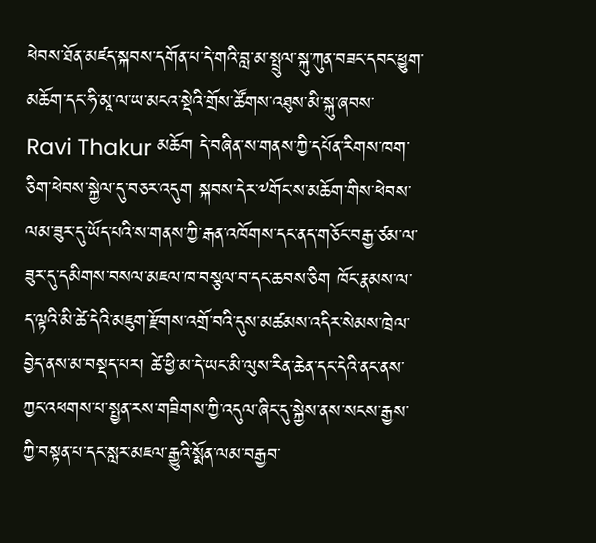ཕེབས་ཐོན་མཛད་སྐབས་དགོན་པ་དེ་གའི་བླ་མ་སྤྲུལ་སྐུ་ཀུན་བཟང་དབང་ཕྱུག་མཆོག་དང་ཧི་མཱ་ལ་ཡ་མངའ་སྡེའི་གྲོས་ཚོགས་འཐུས་མི་སྐུ་ཞབས་ Ravi Thakur མཆོག དེ་བཞིན་ས་གནས་ཀྱི་དཔོན་རིགས་ཁག་ཅིག་ཕེབས་སྐྱེལ་དུ་བཅར་འདུག སྐབས་དེར་༸གོང་ས་མཆོག་གིས་ཕེབས་ལམ་ཟུར་དུ་ཡོད་པའི་ས་གནས་ཀྱི་རྒན་འཁོགས་དང་ནད་གཅོང་བརྒྱ་ཙམ་ལ་ཟུར་དུ་དམིགས་བསལ་མཇལ་ཁ་བསྩལ་བ་དང་ཆབས་ཅིག ཁོང་རྣམས་ལ་ད་ལྟའི་མི་ཚེ་དེའི་མཇུག་རྫོགས་འགྲོ་བའི་དུས་མཚམས་འདིར་སེམས་ཁྲེལ་བྱེད་ནས་མ་བསྡད་པར། ཚེ་ཕྱི་མ་དེ་ཡང་མི་ལུས་རིན་ཆེན་དང་དེའི་ནང་ནས་ཀྱང་འཕགས་པ་སྤྱན་རས་གཟིགས་ཀྱི་འདུལ་ཞིང་དུ་སྐྱེས་ནས་སངས་རྒྱས་ཀྱི་བསྟན་པ་དང་སླར་མཇལ་རྒྱུའི་སྨོན་ལམ་བརྒྱབ་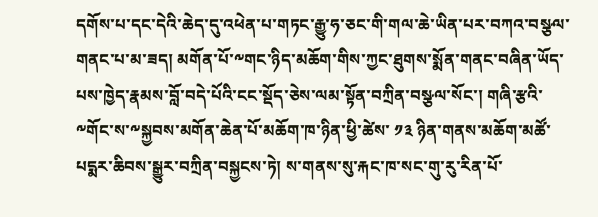དགོས་པ་དང་དེའི་ཆེད་དུ་འཕེན་པ་གཏང་རྒྱུ་ཧ་ཅང་གི་གལ་ཆེ་ཡིན་པར་བཀའ་བསྩལ་གནང་པ་མ་ཟད། མགོན་པོ་༸གང་ཉིད་མཆོག་གིས་ཀྱང་ཐུགས་སྨོན་གནང་བཞིན་ཡོད་པས་ཁྱེད་རྣམས་བློ་བདེ་པོའི་ངང་སྡོད་ཅེས་ལམ་སྟོན་བཀྲིན་བསྩལ་སོང་། གཞི་རྩའི་༸གོང་ས་༸སྐྱབས་མགོན་ཆེན་པོ་མཆོག་ཁ་ཉིན་ཕྱི་ཚེས་ ༡༣ ཉིན་གནས་མཆོག་མཚོ་པདྨར་ཆིབས་སྒྱུར་བཀྲིན་བསྐྱངས་ཏེ། ས་གནས་སུ་རྐང་ཁ་སང་གུ་རུ་རིན་པོ་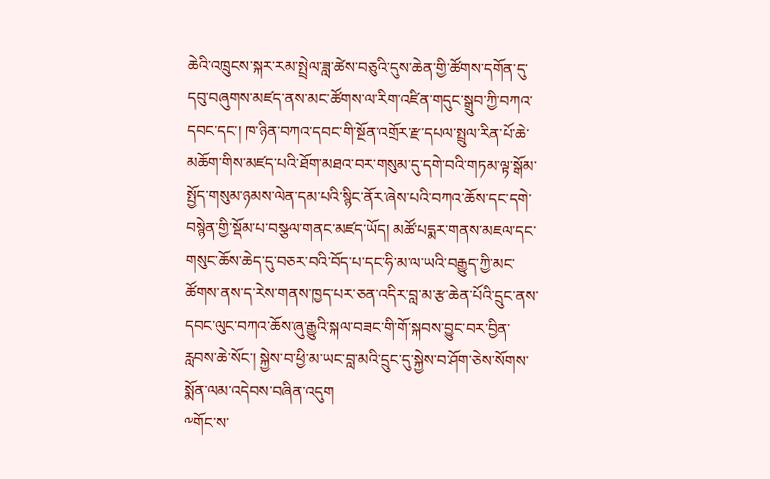ཆེའི་འཁྲུངས་སྐར་རམ་སྤྲེལ་ཟླ་ཚེས་བཅུའི་དུས་ཆེན་གྱི་ཚོགས་དགོན་དུ་དབུ་བཞུགས་མཛད་ནས་མང་ཚོགས་ལ་རིག་འཛིན་གདུང་སྒྲུབ་ཀྱི་བཀའ་དབང་དང་། ཁ་ཉིན་བཀའ་དབང་གི་སྔོན་འགྲོར་རྫ་དཔལ་སྤྲུལ་རིན་པོ་ཆེ་མཆོག་གིས་མཛད་པའི་ཐོག་མཐའ་བར་གསུམ་དུ་དགེ་བའི་གཏམ་ལྟ་སྒོམ་སྤྱོད་གསུམ་ཉམས་ལེན་དམ་པའི་སྙིང་ནོར་ཞེས་པའི་བཀའ་ཆོས་དང་དགེ་བསྙེན་གྱི་སྡོམ་པ་བསྩལ་གནང་མཛད་ཡོད། མཚོ་པདྨར་གནས་མཇལ་དང་གསུང་ཆོས་ཆེད་དུ་བཅར་བའི་བོད་པ་དང་ཧི་མ་ལ་ཡའི་བརྒྱུད་ཀྱི་མང་ཚོགས་ནས་ད་རེས་གནས་ཁྱད་པར་ཅན་འདིར་བླ་མ་རྩ་ཆེན་པོའི་དྲུང་ནས་དབང་ལུང་བཀའ་ཆོས་ཞུ་རྒྱུའི་སྐལ་བཟང་གི་གོ་སྐབས་བྱུང་བར་བྱིན་རླབས་ཆེ་སོང་། སྐྱེས་བ་ཕྱི་མ་ཡང་བླ་མའི་དྲུང་དུ་སྐྱེས་བ་ཤོག་ཅེས་སོགས་སྨོན་ལམ་འདེབས་བཞིན་འདུག
༸གོང་ས་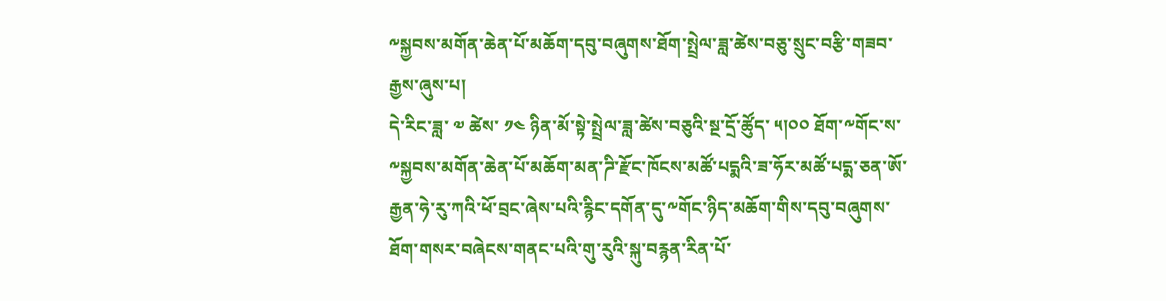༸སྐྱབས་མགོན་ཆེན་པོ་མཆོག་དབུ་བཞུགས་ཐོག་སྤྲེལ་ཟླ་ཚེས་བཅུ་སྲུང་བརྩི་གཟབ་རྒྱས་ཞུས་པ།
དེ་རིང་ཟླ་ ༧ ཚེས་ ༡༤ ཉིན་མོ་སྟེ་སྤྲེལ་ཟླ་ཚེས་བཅུའི་སྔ་དྲོ་ཚོུད་ ༥།༠༠ ཐོག་༸གོང་ས་༸སྐྱབས་མགོན་ཆེན་པོ་མཆོག་མན་ཌི་རྫོང་ཁོངས་མཚོ་པདྨའི་ཟ་ཧོར་མཚོ་པདྨ་ཅན་ཨོ་རྒྱན་ཧེ་རུ་ཀའི་ཕོ་བྲང་ཞེས་པའི་རྙིང་དགོན་དུ་༸གོང་ཉིད་མཆོག་གིས་དབུ་བཞུགས་ཐོག་གསར་བཞེངས་གནང་པའི་གུ་རུའི་སྐུ་བརྙན་རིན་པོ་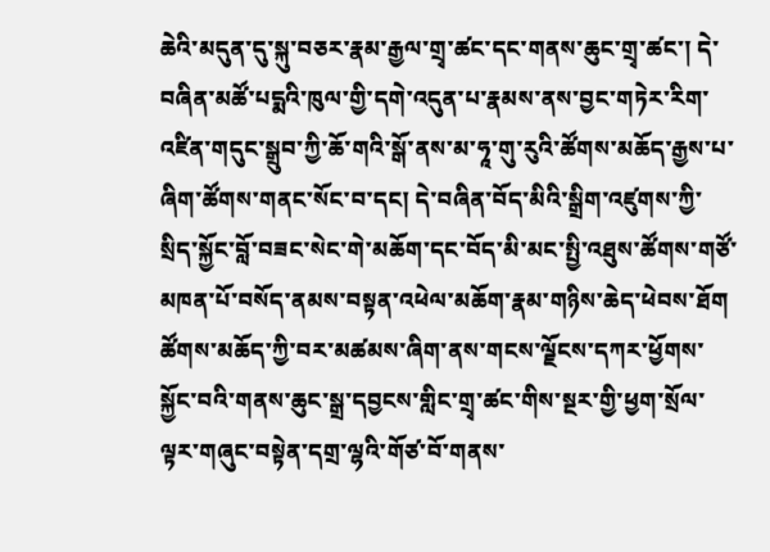ཆེའི་མདུན་དུ་སྐུ་བཅར་རྣམ་རྒྱལ་གྲྭ་ཚང་དང་གནས་ཆུང་གྲྭ་ཚང་། དེ་བཞིན་མཚོ་པདྨའི་ཁུལ་གྱི་དགེ་འདུན་པ་རྣམས་ནས་བྱང་གཏེར་རིག་འཛིན་གདུང་སྒྲུབ་ཀྱི་ཆོ་གའི་སྒོ་ནས་མ་ཧཱ་གུ་རུའི་ཚོགས་མཆོད་རྒྱས་པ་ཞིག་ཚོགས་གནང་སོང་བ་དང། དེ་བཞིན་བོད་མིའི་སྒྲིག་འཛུགས་ཀྱི་སྲིད་སྐྱོང་བློ་བཟང་སེང་གེ་མཆོག་དང་བོད་མི་མང་སྤྱི་འཐུས་ཚོགས་གཙོ་མཁན་པོ་བསོད་ནམས་བསྟན་འཕེལ་མཆོག་རྣམ་གཉིས་ཆེད་ཕེབས་ཐོག ཚོགས་མཆོད་ཀྱི་བར་མཚམས་ཞིག་ནས་གངས་ལྗོངས་དཀར་ཕྱོགས་སྐྱོང་བའི་གནས་ཆུང་སྒྲ་དབྱངས་གླིང་གྲྭ་ཚང་གིས་སྔར་གྱི་ཕྱག་སྲོལ་ལྟར་གཞུང་བསྟེན་དགྲ་ལྷའི་གོཙ་བོ་གནས་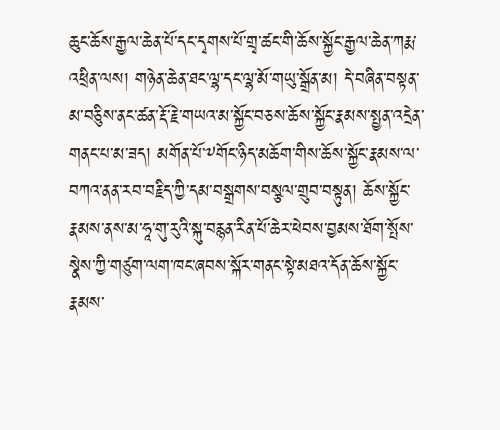ཆུང་ཆོས་རྒྱལ་ཆེན་པོ་དང་དྭགས་པོ་གྲྭ་ཚང་གི་ཆོས་སྐྱོང་རྒྱལ་ཆེན་ཀརྨ་འཕྲིན་ལས། གཉེན་ཆེན་ཐང་ལྷ་དང་ལྷ་མོ་གཡུ་སྒྲོན་མ། དེ་བཞིན་བསྟན་མ་བཅིུས་ནང་ཚན་རྡོ་རྗེ་གཡའ་མ་སྐྱོང་བཅས་ཆོས་སྐྱོང་རྣམས་སྤྱན་འདྲེན་གནང་པ་མ་ཟད། མགོན་པོ་༸གོང་ཉིད་མཆོག་གིས་ཆོས་སྐྱོང་རྣམས་ལ་བཀའ་ནན་རབ་བརྗིད་ཀྱི་དམ་བསྒྲགས་བསྩལ་གྲུབ་བསྟུན། ཆོས་སྐྱོང་རྣམས་ནས་མ་ཧཱ་གུ་རུའི་སྐུ་བརྙན་རིན་པོ་ཆེར་ཕེབས་བྱམས་ཐོག་སྤོས་སྣེས་ཀྱི་གཙུག་ལག་ཁང་ཞབས་སྐོར་གནང་སྟེ་མཐའ་དོན་ཆོས་སྐྱོང་རྣམས་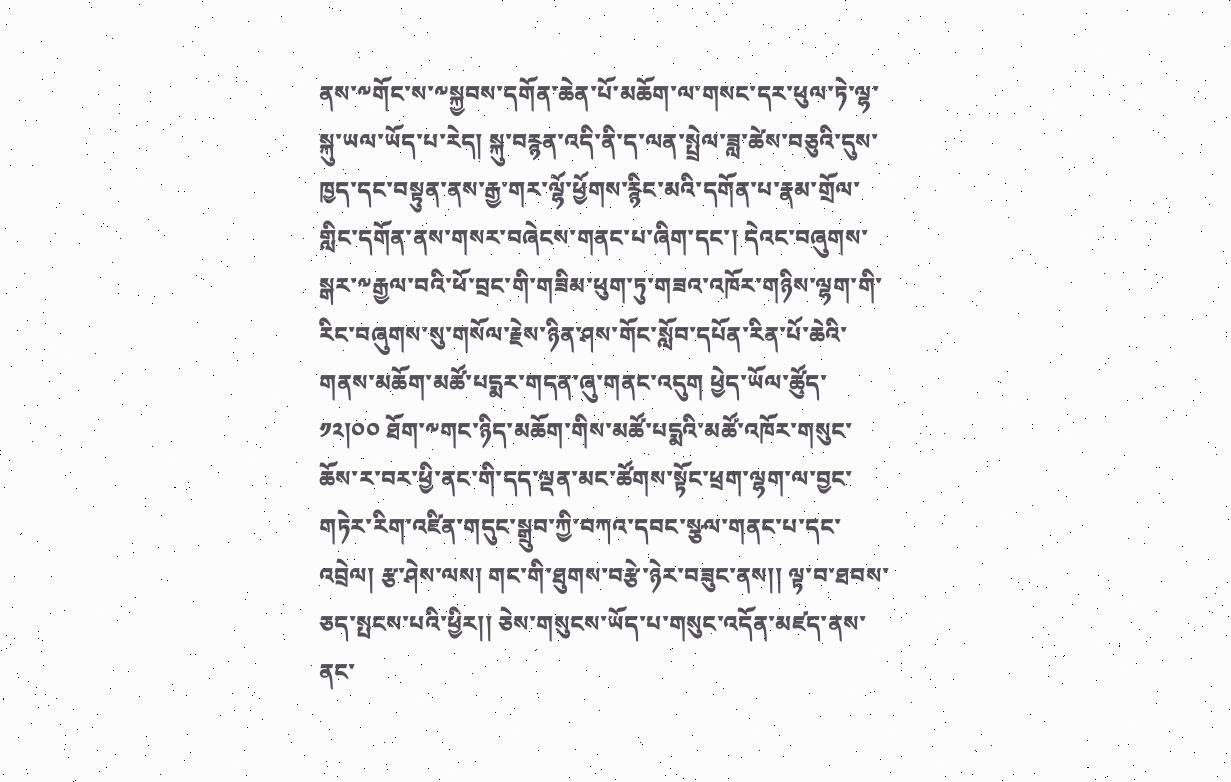ནས་༸གོང་ས་༸སྐྱབས་དགོན་ཆེན་པོ་མཆོག་ལ་གསང་དར་ཕུལ་ཏེ་ལྷ་སྐུ་ཡལ་ཡོད་པ་རེད། སྐུ་བརྙན་འདི་ནི་ད་ལན་སྤྲེལ་ཟླ་ཚེས་བཅུའི་དུས་ཁྱད་དང་བསྟུན་ནས་རྒྱ་གར་ལྷོ་ཕྱོགས་རྙིང་མའི་དགོན་པ་རྣམ་གྲོལ་གླིང་དགོན་ནས་གསར་བཞེངས་གནང་པ་ཞིག་དང་། དེའང་བཞུགས་སྒར་༸རྒྱལ་བའི་ཕོ་བྲང་གི་གཟིམ་ཕུག་ཏུ་གཟའ་འཁོར་གཉིས་ལྷག་གི་རིང་བཞུགས་སུ་གསོལ་རྗེས་ཉིན་ཤས་གོང་སློབ་དཔོན་རིན་པོ་ཆེའི་གནས་མཆོག་མཚོ་པདྨར་གདན་ཞུ་གནང་འདུག ཕྱེད་ཡོལ་ཚོུད་ ༡༢།༠༠ ཐོག་༸གང་ཉིད་མཆོག་གིས་མཚོ་པདྨའི་མཚོ་འཁོར་གསུང་ཆོས་ར་བར་ཕྱི་ནང་གི་དད་ལྡན་མང་ཚོགས་སྟོང་ཕྲག་ལྷག་ལ་བྱང་གཏེར་རིག་འཛིན་གདུང་སྒྲུབ་ཀྱི་བཀའ་དབང་སྩལ་གནང་པ་དང་འབྲེལ། རྩ་ཤེས་ལས། གང་གི་ཐུགས་བརྩེ་ཉེར་བཟུང་ནས།། ལྟ་བ་ཐབས་ཅད་སྤངས་པའི་ཕྱིར།། ཅེས་གསུངས་ཡོད་པ་གསུང་འདོན་མཛད་ནས་ནང་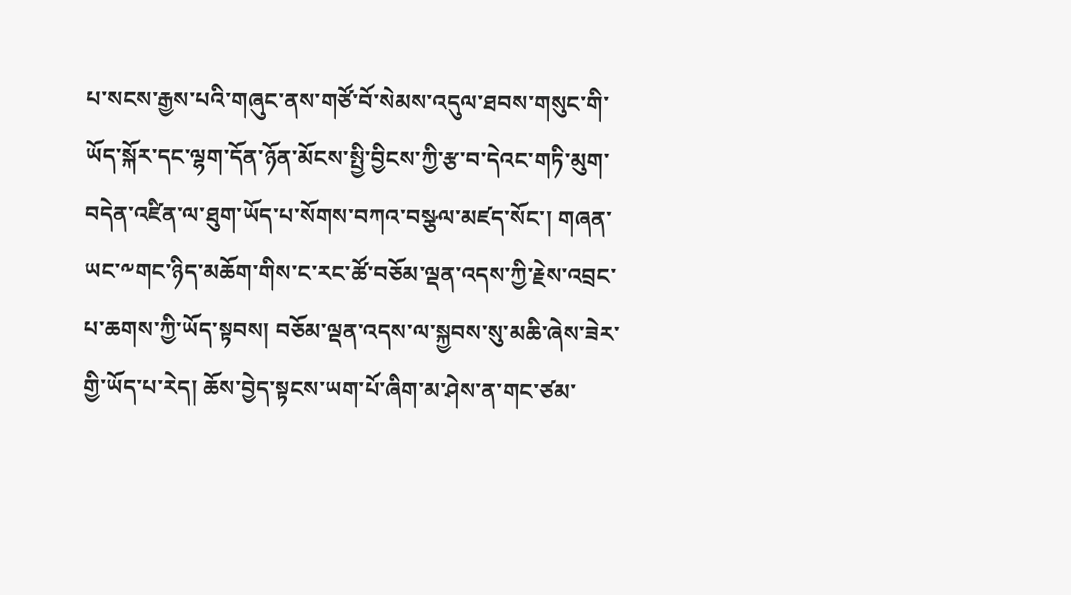པ་སངས་རྒྱས་པའི་གཞུང་ནས་གཙོ་བོ་སེམས་འདུལ་ཐབས་གསུང་གི་ཡོད་སྐོར་དང་ལྷག་དོན་ཉོན་མོངས་སྤྱི་བྱིངས་ཀྱི་རྩ་བ་དེའང་གཏི་མུག་བདེན་འཛིན་ལ་ཐུག་ཡོད་པ་སོགས་བཀའ་བསྩལ་མཛད་སོང་། གཞན་ཡང་༸གང་ཉིད་མཆོག་གིས་ང་རང་ཚོ་བཅོམ་ལྡན་འདས་ཀྱི་རྗེས་འབྲང་པ་ཆགས་ཀྱི་ཡོད་སྟབས། བཅོམ་ལྡན་འདས་ལ་སྐྱབས་སུ་མཆི་ཞེས་ཟེར་གྱི་ཡོད་པ་རེད། ཆོས་བྱེད་སྟངས་ཡག་པོ་ཞིག་མ་ཤེས་ན་གང་ཙམ་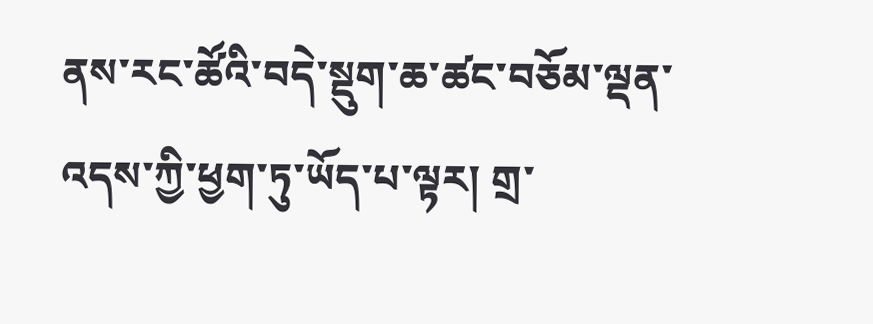ནས་རང་ཚོའི་བདེ་སྡུག་ཆ་ཚང་བཅོམ་ལྡན་འདས་ཀྱི་ཕྱག་ཏུ་ཡོད་པ་ལྟར། གྲ་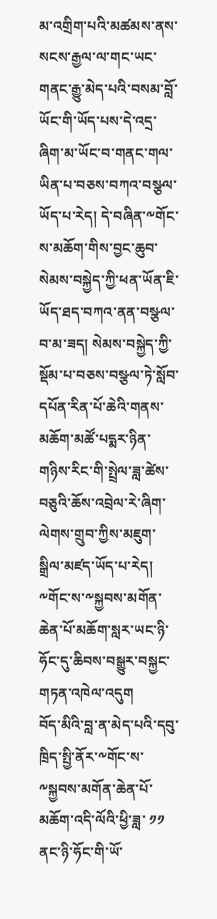མ་འགྲིག་པའི་མཚམས་ནས་སངས་རྒྱལ་ལ་གང་ཡང་གནང་རྒྱུ་མེད་པའི་བསམ་བློ་ཡོང་གི་ཡོད་པས་དེ་འདྲ་ཞིག་མ་ཡོང་བ་གནང་གལ་ཡིན་པ་བཅས་བཀའ་བསྩལ་ཡོད་པ་རེད། དེ་བཞིན་༸གོང་ས་མཆོག་གིས་བྱང་ཆུབ་སེམས་བསྐྱེད་ཀྱི་ཕན་ཡོན་ཇི་ཡོད་ཐད་བཀའ་ནན་བསྩལ་བ་མ་ཟད། སེམས་བསྐྱེད་ཀྱི་སྡོམ་པ་བཅས་བསྩལ་ཏེ་སློབ་དཔོན་རིན་པོ་ཆེའི་གནས་མཆོག་མཚོ་པདྨར་ཉིན་གཉིས་རིང་གི་སྤྲེལ་ཟླ་ཚེས་བཅུའི་ཆོས་འབྲེལ་རེ་ཞིག་ལེགས་གྲུབ་ཀྱིས་མཇུག་སྒྲིལ་མཛད་ཡོད་པ་རེད།
༸གོང་ས་༸སྐྱབས་མགོན་ཆེན་པོ་མཆོག་སླར་ཡང་ཉི་ཧོང་དུ་ཆིབས་བསྒྱུར་བསྐྱང་གཏན་འཁེལ་འདུག
བོད་མིའི་བླ་ན་མེད་པའི་དབུ་ཁྲིད་སྤྱི་ནོར་༸གོང་ས་༸སྐྱབས་མགོན་ཆེན་པོ་མཆོག་འདི་ལོའི་ཕྱི་ཟླ་ ༡༡ ནང་ཉི་ཧོང་གི་ཡོ་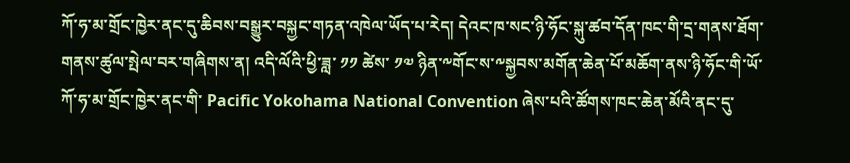ཀོ་ཧ་མ་གྲོང་ཁྱེར་ནང་དུ་ཆིབས་བསྒྱུར་བསྐྱང་གཏན་འཁེལ་ཡོད་པ་རེད། དེའང་ཁ་སང་ཉི་ཧོང་སྐུ་ཚབ་དོན་ཁང་གི་དྲ་གནས་ཐོག་གནས་ཚུལ་སྤེལ་བར་གཞིགས་ན། འདི་ལོའི་ཕྱི་ཟླ་ ༡༡ ཚེས་ ༡༧ ཉིན་༸གོང་ས་༸སྐྱབས་མགོན་ཆེན་པོ་མཆོག་ནས་ཉི་ཧོང་གི་ཡོ་ཀོ་ཧ་མ་གྲོང་ཁྱེར་ནང་གི་ Pacific Yokohama National Convention ཞེས་པའི་ཚོགས་ཁང་ཆེན་མོའི་ནང་དུ་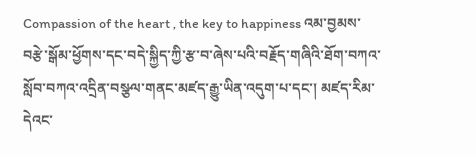Compassion of the heart , the key to happiness འམ་བྱམས་བརྩེ་སྒོམ་ཕྱོགས་དང་བདེ་སྐྱིད་ཀྱི་རྩ་བ་ཞེས་པའི་བརྗོད་གཞིའི་ཐོག་བཀའ་སློབ་བཀའ་འདྲིན་བསྩལ་གནང་མཛད་རྒྱུ་ཡིན་འདུག་པ་དང་། མཛད་རིམ་དེའང་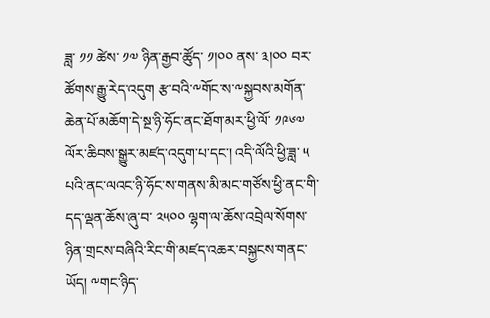ཟླ་ ༡༡ ཚེས་ ༡༧ ཉིན་རྒྱབ་ཚོུད་ ༡།༠༠ ནས་ ༣།༠༠ བར་ཚོགས་རྒྱུ་རེད་འདུག རྩ་བའི་༸གོང་ས་༸སྐྱབས་མགོན་ཆེན་པོ་མཆོག་དེ་སྔ་ཉི་ཧོང་ནང་ཐོག་མར་ཕྱི་ལོ་ ༡༩༦༧ ལོར་ཆིབས་སྒྱུར་མཛད་འདུག་པ་དང་། འདི་ལོའི་ཕྱི་ཟླ་ ༥ པའི་ནང་ལའང་ཉི་ཧོང་ས་གནས་མི་མང་གཙོས་ཕྱི་ནང་གི་དད་ལྡན་ཆོས་ཞུ་བ་ ༢༥༠༠ ལྷག་ལ་ཆོས་འབྲེལ་སོགས་ཉིན་གྲངས་བཞིའི་རིང་གི་མཛད་འཆར་བསྐྱངས་གནང་ཡོད། ༸གང་ཉིད་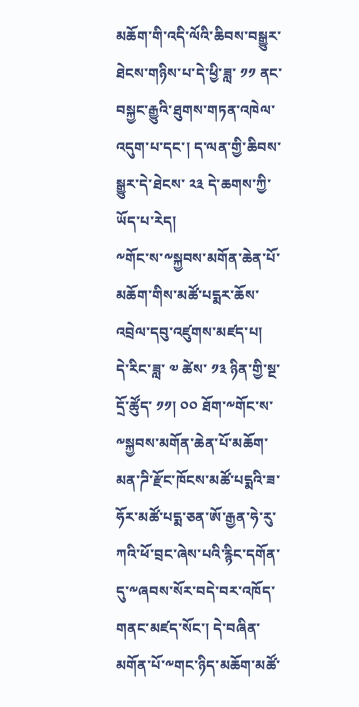མཆོག་གི་འདི་ལོའི་ཆིབས་བསྒྱུར་ཐེངས་གཉིས་པ་དེ་ཕྱི་ཟླ་ ༡༡ ནང་བསྐྱང་རྒྱུའི་ཐུགས་གཏན་འཁེལ་འདུག་པ་དང་། ད་ལན་གྱི་ཆིབས་སྒྱུར་དེ་ཐེངས་ ༢༣ དེ་ཆགས་ཀྱི་ཡོད་པ་རེད།
༸གོང་ས་༸སྐྱབས་མགོན་ཆེན་པོ་མཆོག་གིས་མཚོ་པདྨར་ཆོས་འབྲེལ་དབུ་འཛུགས་མཛད་པ།
དེ་རིང་ཟླ་ ༧ ཚེས་ ༡༣ ཉིན་གྱི་སྔ་དྲོ་ཚོུད་ ༡༡། ༠༠ ཐོག་༸གོང་ས་༸སྐྱབས་མགོན་ཆེན་པོ་མཆོག་མན་ཌི་རྫོང་ཁོངས་མཚོ་པདྨའི་ཟ་ཧོར་མཚོ་པདྨ་ཅན་ཨོ་རྒྱན་ཧེ་རུ་ཀའི་ཕོ་བྲང་ཞེས་པའི་རྙིང་དགོན་དུ་༸ཞབས་སོར་བདེ་བར་འཁོད་གནང་མཛད་སོང་། དེ་བཞིན་མགོན་པོ་༸གང་ཉིད་མཆོག་མཚོ་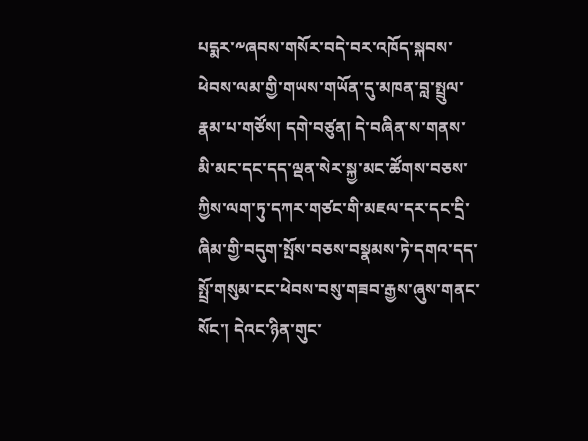པདྨར་༸ཞབས་གསོར་བདེ་བར་འཁོད་སྐབས་ཕེབས་ལམ་གྱི་གཡས་གཡོན་དུ་མཁན་བླ་སྤྲུལ་རྣམ་པ་གཙོས། དགེ་བཙུན། དེ་བཞིན་ས་གནས་མི་མང་དང་དད་ལྡན་སེར་སྐྱ་མང་ཚོགས་བཅས་ཀྱིས་ལག་ཏུ་དཀར་གཙང་གི་མཇལ་དར་དང་དྲི་ཞིམ་གྱི་བདུག་སྤོས་བཅས་བསྣམས་ཏེ་དགའ་དད་སྤྲོ་གསུམ་ངང་ཕེབས་བསུ་གཟབ་རྒྱས་ཞུས་གནང་སོང་། དེའང་ཉིན་གུང་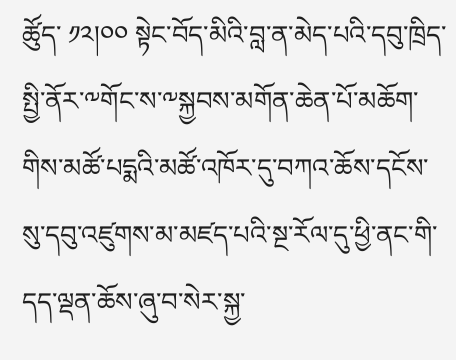ཚོུད་ ༡༢།༠༠ སྟེང་བོད་མིའི་བླ་ན་མེད་པའི་དབུ་ཁྲིད་སྤྱི་ནོར་༸གོང་ས་༸སྐྱབས་མགོན་ཆེན་པོ་མཆོག་གིས་མཚོ་པདྨའི་མཚོ་འཁོར་དུ་བཀའ་ཆོས་དངོས་སུ་དབུ་འཛུགས་མ་མཛད་པའི་སྔ་རོལ་དུ་ཕྱི་ནང་གི་དད་ལྡན་ཆོས་ཞུ་བ་སེར་སྐྱ་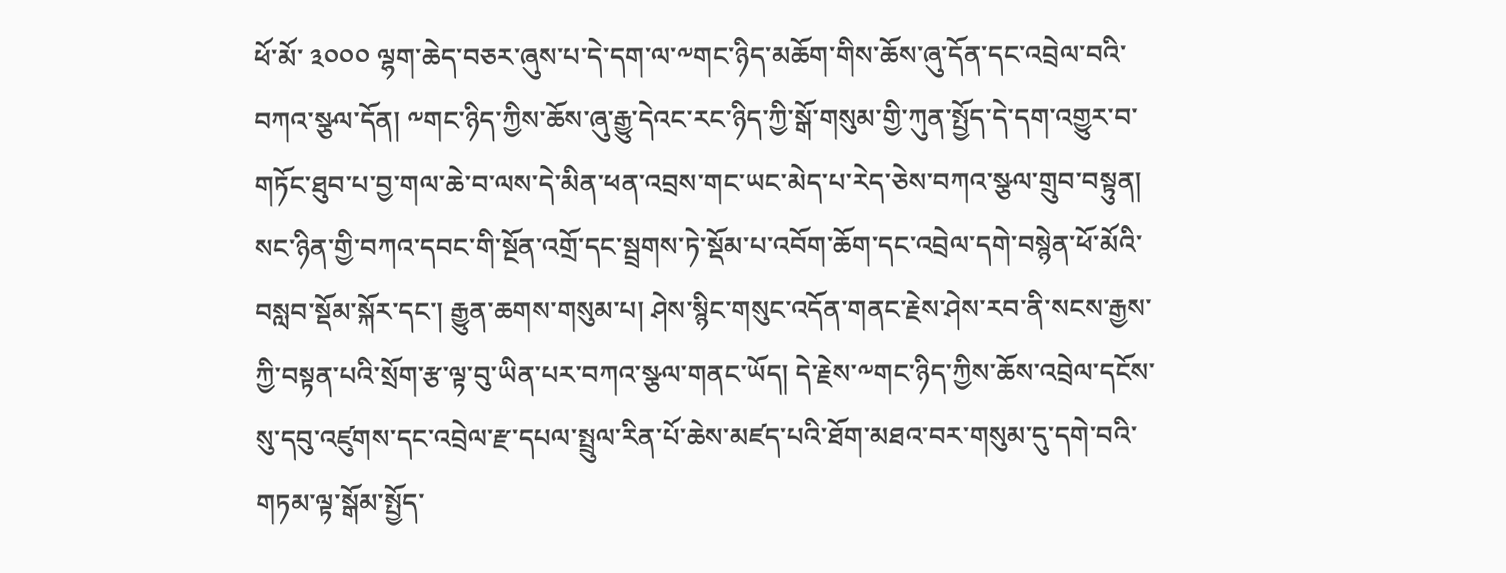ཕོ་མོ་ ༣༠༠༠ ལྷག་ཆེད་བཅར་ཞུས་པ་དེ་དག་ལ་༸གང་ཉིད་མཆོག་གིས་ཆོས་ཞུ་དོན་དང་འབྲེལ་བའི་བཀའ་སྩལ་དོན། ༸གང་ཉིད་ཀྱིས་ཆོས་ཞུ་རྒྱུ་དེའང་རང་ཉིད་ཀྱི་སྒོ་གསུམ་གྱི་ཀུན་སྤྱོད་དེ་དག་འགྱུར་བ་གཏོང་ཐུབ་པ་བྱ་གལ་ཆེ་བ་ལས་དེ་མིན་ཕན་འབྲས་གང་ཡང་མེད་པ་རེད་ཅེས་བཀའ་སྩལ་གྲུབ་བསྟུན། སང་ཉིན་གྱི་བཀའ་དབང་གི་སྔོན་འགྲོ་དང་སྦྲགས་ཏེ་སྡོམ་པ་འབོག་ཆོག་དང་འབྲེལ་དགེ་བསྙེན་ཕོ་མོའི་བསླབ་སྡོམ་སྐོར་དང་། རྒྱུན་ཆགས་གསུམ་པ། ཤེས་སྙིང་གསུང་འདོན་གནང་རྗེས་ཤེས་རབ་ནི་སངས་རྒྱས་ཀྱི་བསྟན་པའི་སྲོག་རྩ་ལྟ་བུ་ཡིན་པར་བཀའ་སྩལ་གནང་ཡོད། དེ་རྗེས་༸གང་ཉིད་ཀྱིས་ཆོས་འབྲེལ་དངོས་སུ་དབུ་འཛུགས་དང་འབྲེལ་རྫ་དཔལ་སྤྲུལ་རིན་པོ་ཆེས་མཛད་པའི་ཐོག་མཐའ་བར་གསུམ་དུ་དགེ་བའི་གཏམ་ལྟ་སྒོམ་སྤྱོད་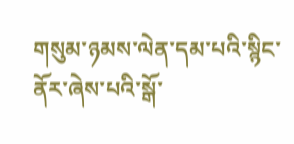གསུམ་ཉམས་ལེན་དམ་པའི་སྙིང་ནོར་ཞེས་པའི་སྒོ་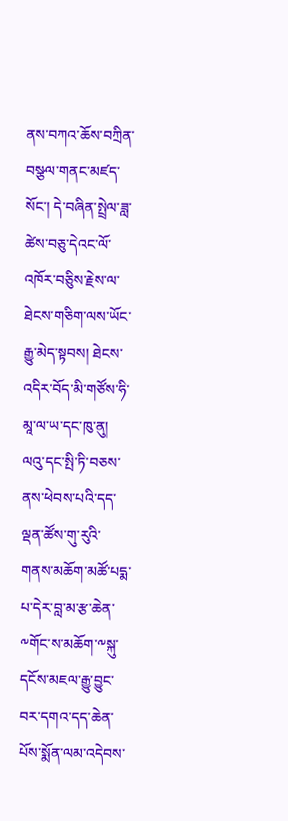ནས་བཀའ་ཆོས་བཀྲིན་བསྩལ་གནང་མཛད་སོང་། དེ་བཞིན་སྤྲེལ་ཟླ་ཚེས་བཅུ་དེའང་ལོ་འཁོར་བཅིུས་རྗེས་ལ་ཐེངས་གཅིག་ལས་ཡོང་རྒྱུ་མེད་སྟབས། ཐེངས་འདིར་བོད་མི་གཙོས་ཧི་མཱ་ལ་ཡ་དང་ཁུ་ནུ། ལའུ་དང་སྤི་ཏི་བཅས་ནས་ཕེབས་པའི་དད་ལྡན་ཚོས་གུ་རུའི་གནས་མཆོག་མཚོ་པདྨ་པ་དེར་བླ་མ་རྩ་ཆེན་༸གོང་ས་མཆོག་༸སྐུ་དངོས་མཇལ་རྒྱུ་བྱུང་བར་དགའ་དད་ཆེན་པོས་སྨོན་ལམ་འདེབས་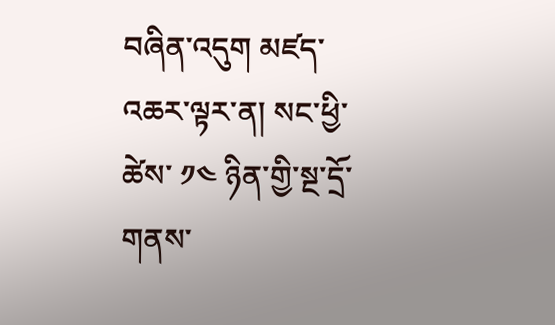བཞིན་འདུག མཛད་འཆར་ལྟར་ན། སང་ཕྱི་ཚེས་ ༡༤ ཉིན་གྱི་སྔ་དྲོ་གནས་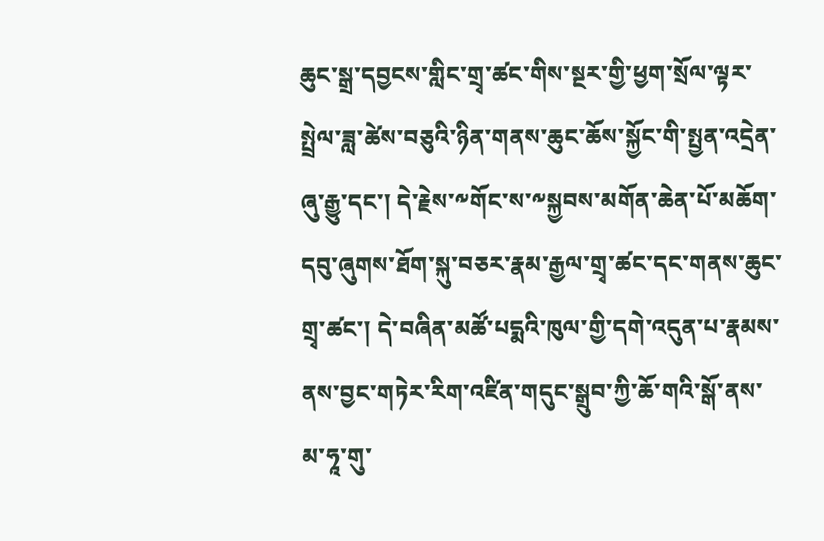ཆུང་སྒྲ་དབྱངས་གླིང་གྲྭ་ཚང་གིས་སྔར་གྱི་ཕྱག་སྲོལ་ལྟར་སྤྲེལ་ཟླ་ཚེས་བཅུའི་ཉིན་གནས་ཆུང་ཆོས་སྐྱོང་གི་སྤྱན་འདྲེན་ཞུ་རྒྱུ་དང་། དེ་རྗེས་༸གོང་ས་༸སྐྱབས་མགོན་ཆེན་པོ་མཆོག་དབུ་ཞུགས་ཐོག་སྐུ་བཅར་རྣམ་རྒྱལ་གྲྭ་ཚང་དང་གནས་ཆུང་གྲྭ་ཚང་། དེ་བཞིན་མཚོ་པདྨའི་ཁུལ་གྱི་དགེ་འདུན་པ་རྣམས་ནས་བྱང་གཏེར་རིག་འཛིན་གདུང་སྒྲུབ་ཀྱི་ཆོ་གའི་སྒོ་ནས་མ་ཧཱ་གུ་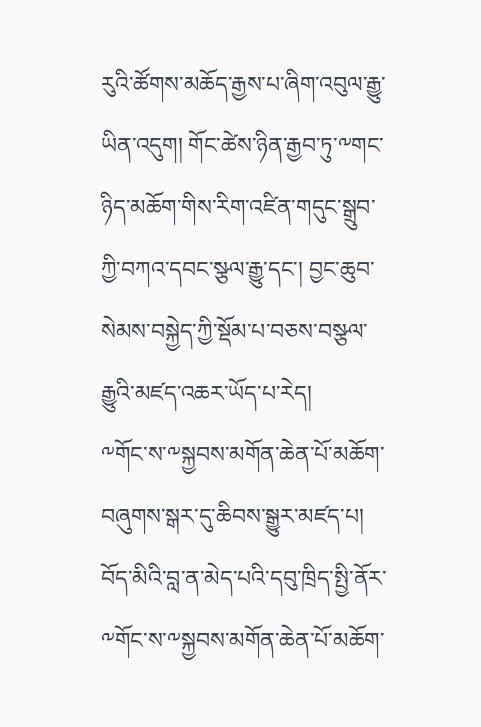རུའི་ཚོགས་མཆོད་རྒྱས་པ་ཞིག་འབུལ་རྒྱུ་ཡིན་འདུག། གོང་ཚེས་ཉིན་རྒྱབ་ཏུ་༸གང་ཉིད་མཆོག་གིས་རིག་འཛིན་གདུང་སྒྲུབ་ཀྱི་བཀའ་དབང་སྩལ་རྒྱུ་དང་། བྱང་ཆུབ་སེམས་བསྐྱེད་ཀྱི་སྡོམ་པ་བཅས་བསྩལ་རྒྱུའི་མཛད་འཆར་ཡོད་པ་རེད།
༸གོང་ས་༸སྐྱབས་མགོན་ཆེན་པོ་མཆོག་བཞུགས་སྒར་དུ་ཆིབས་སྒྱུར་མཛད་པ།
བོད་མིའི་བླ་ན་མེད་པའི་དབུ་ཁྲིད་སྤྱི་ནོར་༸གོང་ས་༸སྐྱབས་མགོན་ཆེན་པོ་མཆོག་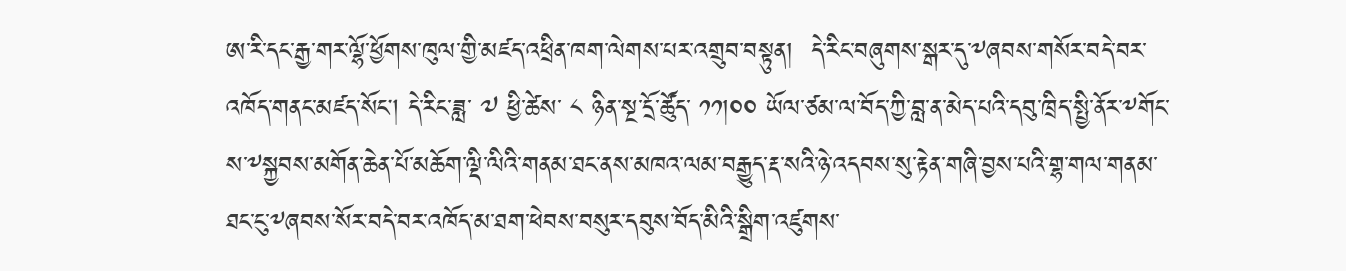ཨ་རི་དང་རྒྱ་གར་ལྷོ་ཕྱོགས་ཁུལ་གྱི་མཛད་འཕྲིན་ཁག་ལེགས་པར་འགྲུབ་བསྟུན།  དེ་རིང་བཞུགས་སྒར་དུ་༸ཞབས་གསོར་བདེ་བར་འཁོད་གནང་མཛད་སོང། དེ་རིང་ཟླ་ ༧ ཕྱི་ཚེས་ ༨ ཉིན་སྔ་དྲོ་ཚོུད་ ༡༡།༠༠ ཡོལ་ཙམ་ལ་བོད་ཀྱི་བླ་ན་མེད་པའི་དབུ་ཁྲིད་སྤྱི་ནོར་༸གོང་ས་༸སྐྱབས་མགོན་ཆེན་པོ་མཆོག་ལྡི་ལིའི་གནམ་ཐང་ནས་མཁའ་ལམ་བརྒྱུད་རྡ་སའི་ཉེ་འདབས་སུ་རྟེན་གཞི་བྱས་པའི་གྷ་གལ་གནམ་ཐང་ངུ་༸ཞབས་སོར་བདེ་བར་འཁོད་མ་ཐག་ཕེབས་བསུར་དབུས་བོད་མིའི་སྒྲིག་འཛུགས་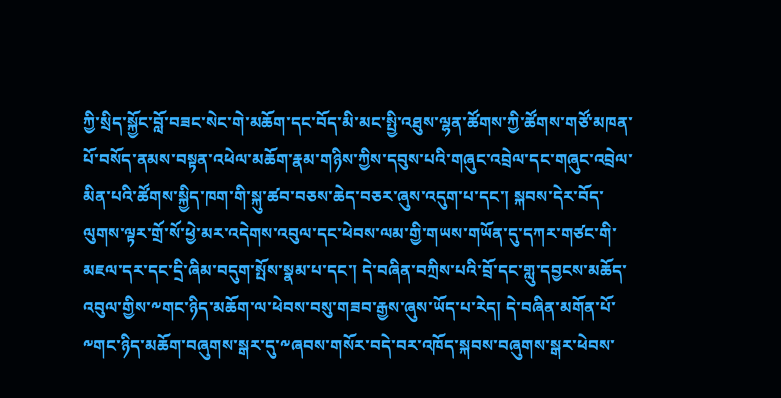ཀྱི་སྲིད་སྐྱོང་བློ་བཟང་སེང་གེ་མཆོག་དང་བོད་མི་མང་སྤྱི་འཐུས་ལྷན་ཚོགས་ཀྱི་ཚོགས་གཙོ་མཁན་པོ་བསོད་ནམས་བསྟན་འཕེལ་མཆོག་རྣམ་གཉིས་ཀྱིས་དབུས་པའི་གཞུང་འབྲེལ་དང་གཞུང་འབྲེལ་མིན་པའི་ཚོགས་སྐྱིད་ཁག་གི་སྐུ་ཚབ་བཅས་ཆེད་བཅར་ཞུས་འདུག་པ་དང་། སྐབས་དེར་བོད་ལུགས་ལྟར་གྲོ་སོ་ཕྱེ་མར་འདེགས་འབུལ་དང་ཕེབས་ལམ་གྱི་གཡས་གཡོན་དུ་དཀར་གཙང་གི་མཇལ་དར་དང་དྲི་ཞིམ་བདུག་སྤོས་སྣམ་པ་དང་། དེ་བཞིན་བཀྲིས་པའི་བྲོ་དང་གླུ་དབྱངས་མཆོད་འབུལ་གྱིས་༸གང་ཉིད་མཆོག་ལ་ཕེབས་བསུ་གཟབ་རྒྱས་ཞུས་ཡོད་པ་རེད། དེ་བཞིན་མགོན་པོ་༸གང་ཉིད་མཆོག་བཞུགས་སྒར་དུ་༸ཞབས་གསོར་བདེ་བར་འཁོད་སྐབས་བཞུགས་སྒར་ཕེབས་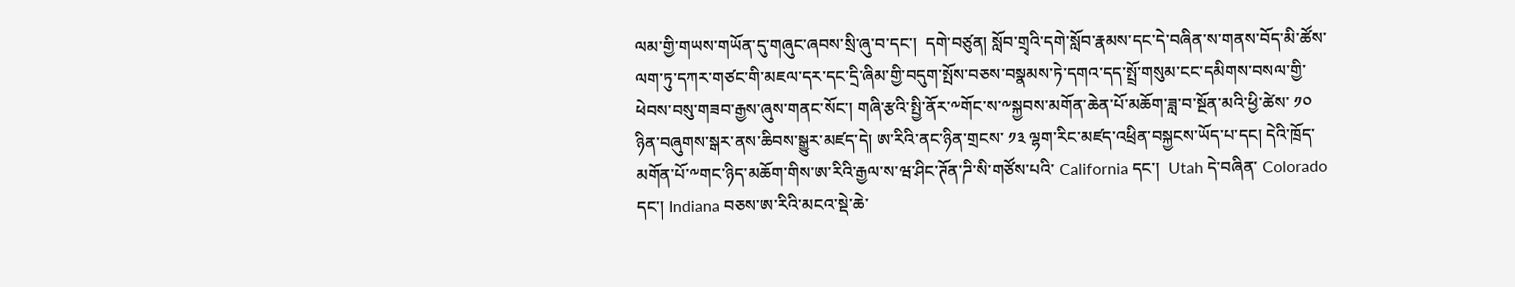ལམ་གྱི་གཡས་གཡོན་དུ་གཞུང་ཞབས་སྲི་ཞུ་བ་དང་།  དགེ་བཙུན། སློབ་གྲྭའི་དགེ་སློབ་རྣམས་དང་དེ་བཞིན་ས་གནས་བོད་མི་ཚོས་ལག་ཏུ་དཀར་གཙང་གི་མཇལ་དར་དང་དྲི་ཞིམ་གྱི་བདུག་སྤོས་བཅས་བསྣམས་ཏེ་དགའ་དད་སྤྲོ་གསུམ་ངང་དམིགས་བསལ་གྱི་ཕེབས་བསུ་གཟབ་རྒྱས་ཞུས་གནང་སོང་། གཞི་རྩའི་སྤྱི་ནོར་༸གོང་ས་༸སྐྱབས་མགོན་ཆེན་པོ་མཆོག་ཟླ་བ་སྔོན་མའི་ཕྱི་ཚེས་ ༡༠ ཉིན་བཞུགས་སྒར་ནས་ཆིབས་སྒྱུར་མཛད་དེ། ཨ་རིའི་ནང་ཉིན་གྲངས་ ༡༣ ལྷག་རིང་མཛད་འཕྲིན་བསྐྱངས་ཡོད་པ་དང། དེའི་ཁྲོད་མགོན་པོ་༸གང་ཉིད་མཆོག་གིས་ཨ་རིའི་རྒྱལ་ས་ཝ་ཤིང་ཊོན་ཌི་སི་གཙོས་པའི་ California དང་།  Utah དེ་བཞིན་ Colorado དང་། Indiana བཅས་ཨ་རིའི་མངའ་སྡེ་ཆེ་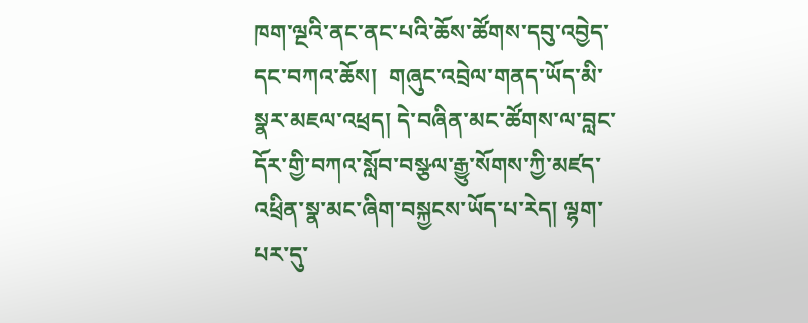ཁག་ལྔའི་ནང་ནང་པའི་ཆོས་ཚོགས་དབུ་འབྱེད་དང་བཀའ་ཆོས།  གཞུང་འབྲེལ་གནད་ཡོད་མི་སྣར་མཇལ་འཕྲད། དེ་བཞིན་མང་ཚོགས་ལ་བླང་དོར་གྱི་བཀའ་སློབ་བསྩལ་རྒྱུ་སོགས་ཀྱི་མཛད་འཕྲིན་སྣ་མང་ཞིག་བསྐྱངས་ཡོད་པ་རེད། ལྷག་པར་དུ་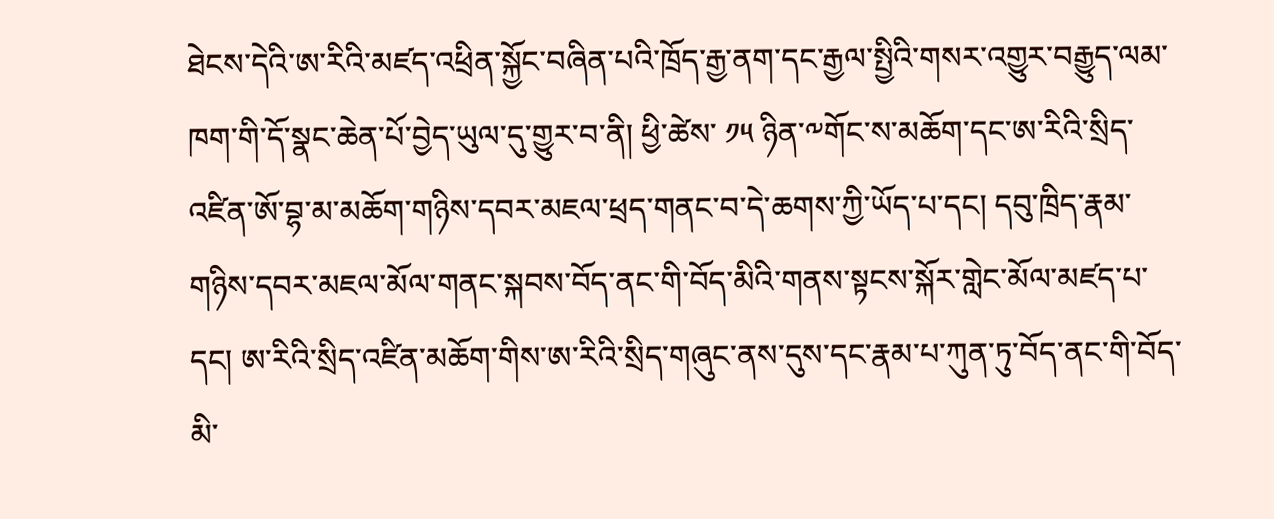ཐེངས་དེའི་ཨ་རིའི་མཛད་འཕྲིན་སྐྱོང་བཞིན་པའི་ཁྲོད་རྒྱ་ནག་དང་རྒྱལ་སྤྱིའི་གསར་འགྱུར་བརྒྱུད་ལམ་ཁག་གི་དོ་སྣང་ཆེན་པོ་བྱེད་ཡུལ་དུ་གྱུར་བ་ནི། ཕྱི་ཚེས་ ༡༥ ཉིན་༸གོང་ས་མཆོག་དང་ཨ་རིའི་སྲིད་འཛིན་ཨོ་བྷ་མ་མཆོག་གཉིས་དབར་མཇལ་ཕྲད་གནང་བ་དེ་ཆགས་ཀྱི་ཡོད་པ་དང། དབུ་ཁྲིད་རྣམ་གཉིས་དབར་མཇལ་མོལ་གནང་སྐབས་བོད་ནང་གི་བོད་མིའི་གནས་སྟངས་སྐོར་གླེང་མོལ་མཛད་པ་དང། ཨ་རིའི་སྲིད་འཛིན་མཆོག་གིས་ཨ་རིའི་སྲིད་གཞུང་ནས་དུས་དང་རྣམ་པ་ཀུན་ཏུ་བོད་ནང་གི་བོད་མི་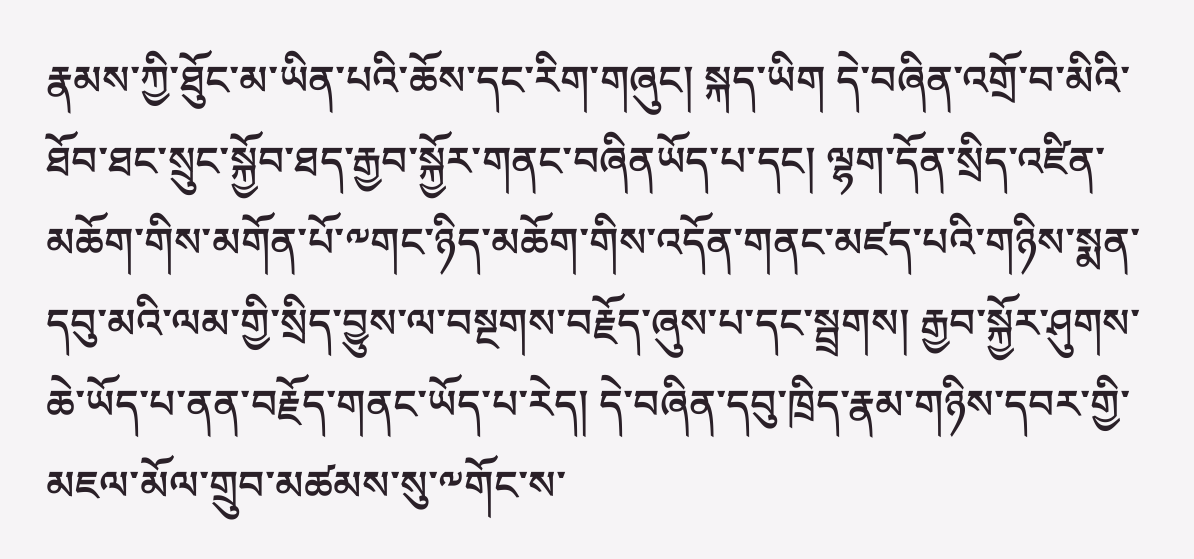རྣམས་ཀྱི་ཐོུང་མ་ཡིན་པའི་ཆོས་དང་རིག་གཞུང། སྐད་ཡིག དེ་བཞིན་འགྲོ་བ་མིའི་ཐོབ་ཐང་སྲུང་སྐྱོབ་ཐད་རྒྱབ་སྐྱོར་གནང་བཞིནཡོད་པ་དང། ལྷག་དོན་སྲིད་འཛིན་མཆོག་གིས་མགོན་པོ་༸གང་ཉིད་མཆོག་གིས་འདོན་གནང་མཛད་པའི་གཉིས་སྨན་དབུ་མའི་ལམ་གྱི་སྲིད་བྱུས་ལ་བསྔགས་བརྗོད་ཞུས་པ་དང་སྦྲགས། རྒྱབ་སྐྱོར་ཤུགས་ཆེ་ཡོད་པ་ནན་བརྗོད་གནང་ཡོད་པ་རེད། དེ་བཞིན་དབུ་ཁྲིད་རྣམ་གཉིས་དབར་གྱི་མཇལ་མོལ་གྲུབ་མཚམས་སུ་༸གོང་ས་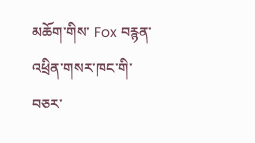མཆོག་གིས་ Fox བརྙན་འཕྲིན་གསར་ཁང་གི་བཅར་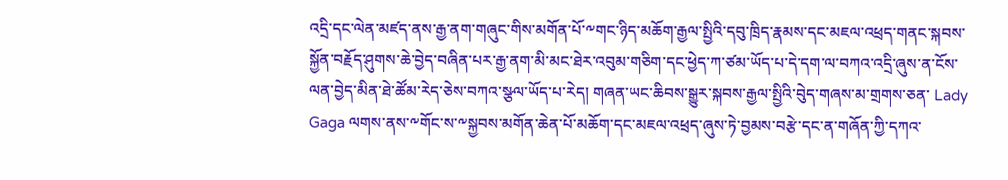འདྲི་དང་ལེན་མཛད་ནས་རྒྱ་ནག་གཞུང་གིས་མགོན་པོ་༸གང་ཉིད་མཆོག་རྒྱལ་སྤྱིའི་དབུ་ཁྲིད་རྣམས་དང་མཇལ་འཕྲད་གནང་སྐབས་སྐྱོན་བརྗོད་ཤུགས་ཆེ་བྱེད་བཞིན་པར་རྒྱ་ནག་མི་མང་ཐེར་འབུམ་གཅིག་དང་ཕྱེད་ཀ་ཙམ་ཡོད་པ་དེ་དག་ལ་བཀའ་འདྲི་ཞུས་ན་ངོས་ལན་བྱེད་མིན་ཐེ་ཚོམ་རེད་ཅེས་བཀའ་སྩལ་ཡོད་པ་རེད། གཞན་ཡང་ཆིབས་སྒྱུར་སྐབས་རྒྱལ་སྤྱིའི་བེུད་གཞས་མ་གྲགས་ཅན་ Lady Gaga ལགས་ནས་༸གོང་ས་༸སྐྱབས་མགོན་ཆེན་པོ་མཆོག་དང་མཇལ་འཕྲད་ཞུས་ཏེ་བྱམས་བརྩེ་དང་ན་གཞོན་ཀྱི་དཀའ་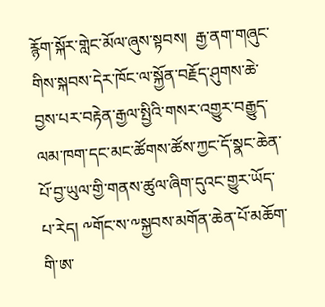རྙོག་སྐོར་གླེང་མོལ་ཞུས་སྟབས།  རྒྱ་ནག་གཞུང་གིས་སྐབས་དེར་ཁོང་ལ་སྐྱོན་བརྗོད་ཤུགས་ཆེ་བྱས་པར་བརྟེན་རྒྱལ་སྤྱིའི་གསར་འགྱུར་བརྒྱུད་ལམ་ཁག་དང་མང་ཚོགས་ཚོས་ཀྱང་དོ་སྣང་ཆེན་པོ་བྱ་ཡུལ་གྱི་གནས་ཚུལ་ཞིག་དུའང་གྱུར་ཡོད་པ་རེད། ༸གོང་ས་༸སྐྱབས་མགོན་ཆེན་པོ་མཆོག་གི་ཨ་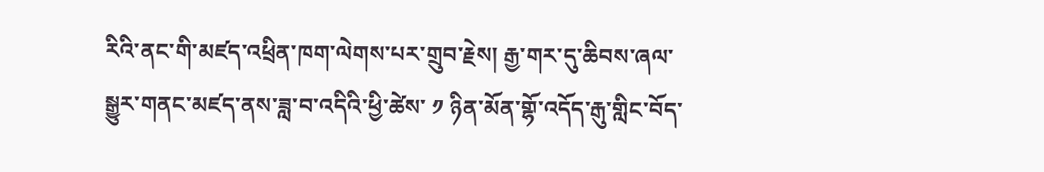རིའི་ནང་གི་མཛད་འཕྲིན་ཁག་ལེགས་པར་གྲུབ་རྗེས། རྒྱ་གར་དུ་ཆིབས་ཞལ་སྒྱུར་གནང་མཛད་ནས་ཟླ་བ་འདིའི་ཕྱི་ཚེས་ ༡ ཉིན་མོན་གྷོ་འདོད་རྒུ་གླིང་བོད་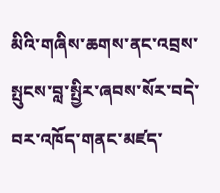མིའི་གཞིས་ཆགས་ནང་འབྲས་སྤུངས་བླ་སྤྱིར་ཞབས་སོར་བདེ་བར་འཁོད་གནང་མཛད་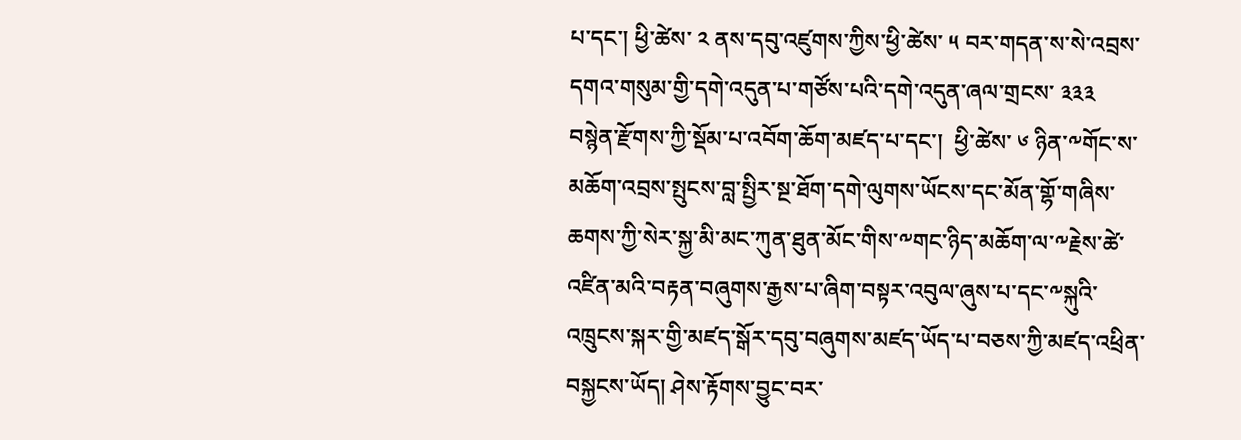པ་དང་། ཕྱི་ཚེས་ ༢ ནས་དབུ་འཛུགས་ཀྱིས་ཕྱི་ཚེས་ ༥ བར་གདན་ས་སེ་འབྲས་དགའ་གསུམ་གྱི་དགེ་འདུན་པ་གཙོས་པའི་དགེ་འདུན་ཞལ་གྲངས་ ༣༣༣ བསྙེན་རྫོགས་ཀྱི་སྡོམ་པ་འབོག་ཆོག་མཛད་པ་དང་།  ཕྱི་ཚེས་ ༦ ཉིན་༸གོང་ས་མཆོག་འབྲས་སྤུངས་བླ་སྤྱིར་སྔ་ཐོག་དགེ་ལུགས་ཡོངས་དང་མོན་གྷོ་གཞིས་ཆགས་ཀྱི་སེར་སྐྱ་མི་མང་ཀུན་ཐུན་མོང་གིས་༸གང་ཉིད་མཆོག་ལ་༸རྗེས་ཚེ་འཛིན་མའི་བརྟན་བཞུགས་རྒྱས་པ་ཞིག་བསྟར་འབུལ་ཞུས་པ་དང་༸སྐུའི་འཁྲུངས་སྐར་གྱི་མཛད་སྒོར་དབུ་བཞུགས་མཛད་ཡོད་པ་བཅས་ཀྱི་མཛད་འཕྲིན་བསྐྱངས་ཡོད། ཤེས་རྟོགས་བྱུང་བར་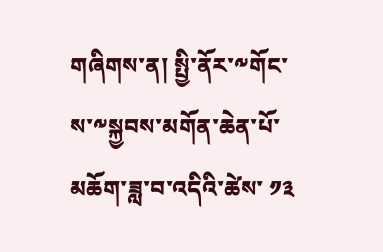གཞིགས་ན། སྤྱི་ནོར་༸གོང་ས་༸སྐྱབས་མགོན་ཆེན་པོ་མཆོག་ཟླ་བ་འདིའི་ཚེས་ ༡༣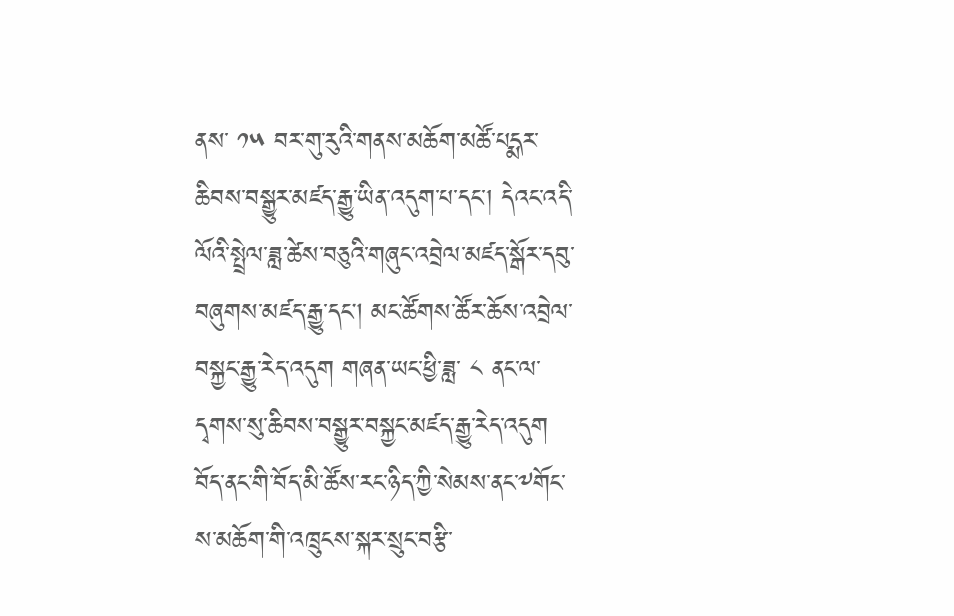ནས་ ༡༥ བར་གུ་རུའི་གནས་མཆོག་མཚོ་པདྨར་ཆིབས་བསྒྱུར་མཛད་རྒྱུ་ཡིན་འདུག་པ་དང་། དེའང་འདི་ལོའི་སྤྲེལ་ཟླ་ཚེས་བཅུའི་གཞུང་འབྲེལ་མཛད་སྒོར་དབུ་བཞུགས་མཛད་རྒྱུ་དང། མང་ཚོགས་ཚོར་ཆོས་འབྲེལ་བསྐྱང་རྒྱུ་རེད་འདུག གཞན་ཡང་ཕྱི་ཟླ་ ༨ ནང་ལ་དྭགས་སུ་ཆིབས་བསྒྱུར་བསྐྱང་མཛད་རྒྱུ་རེད་འདུག
བོད་ནང་གི་བོད་མི་ཚོས་རང་ཉིད་ཀྱི་སེམས་ནང་༸གོང་ས་མཆོག་གི་འཁྲུངས་སྐར་སྲུང་བརྩི་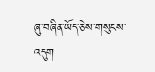ཞུ་བཞིན་ཡོད་ཅེས་གསུངས་འདུག